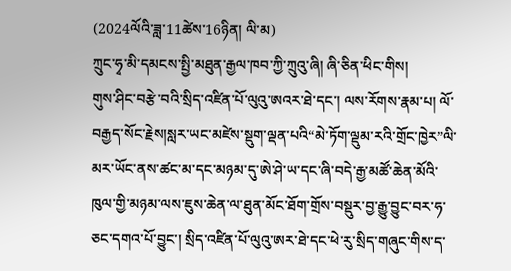(2024ལོའི་ཟླ་11ཚེས་16ཉིན། ལི་མ)
ཀྲུང་ཧྭ་མི་དམངས་སྤྱི་མཐུན་རྒྱལ་ཁབ་ཀྱི་ཀྲུའུ་ཞི། ཞི་ཅིན་ཕིང་གིས།
གུས་ཤིང་བརྩེ་བའི་སྲིད་འཛིན་པོ་ལུའུ་ཨའར་ཐེ་དང་། ལས་རོགས་རྣམ་པ། ལོ་བརྒྱད་སོང་རྗེས།སླར་ཡང་མཛེས་སྡུག་ལྡན་པའི“མེ་ཏོག་ལྡུམ་རའི་གྲོང་ཁྱེར”ལི་མར་ཡོང་ནས་ཚང་མ་དང་མཉམ་དུ་ཨེ་ཤེ་ཡ་དང་ཞི་བདེ་རྒྱ་མཚོ་ཆེན་མོའི་ཁུལ་གྱི་མཉམ་ལས་ཇུས་ཆེན་ལ་ཐུན་མོང་ཐོག་གྲོས་བསྡུར་བྱ་རྒྱུ་བྱུང་བར་ཧ་ཅང་དགའ་པོ་བྱུང་། སྲིད་འཛིན་པོ་ལུའུ་ཨར་ཐེ་དང་ཕེ་རུ་སྲིད་གཞུང་གིས་ད་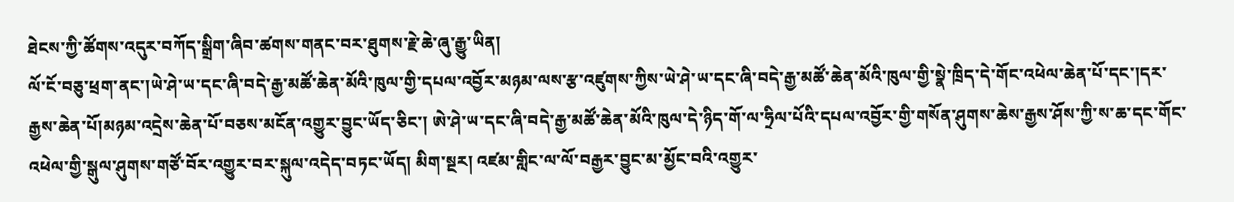ཐེངས་ཀྱི་ཚོགས་འདུར་བཀོད་སྒྲིག་ཞིབ་ཚགས་གནང་བར་ཐུགས་རྗེ་ཆེ་ཞུ་རྒྱུ་ཡིན།
ལོ་ངོ་བཅུ་ཕྲག་ནང་།ཡེ་ཤེ་ཡ་དང་ཞི་བདེ་རྒྱ་མཚོ་ཆེན་མོའི་ཁུལ་གྱི་དཔལ་འབྱོར་མཉམ་ལས་རྩ་འཛུགས་ཀྱིས་ཡེ་ཤེ་ཡ་དང་ཞི་བདེ་རྒྱ་མཚོ་ཆེན་མོའི་ཁུལ་གྱི་སྣེ་ཁྲིད་དེ་གོང་འཕེལ་ཆེན་པོ་དང་།དར་རྒྱས་ཆེན་པོ།མཉམ་འདྲེས་ཆེན་པོ་བཅས་མངོན་འགྱུར་བྱུང་ཡོད་ཅིང་། ཨེ་ཤེ་ཡ་དང་ཞི་བདེ་རྒྱ་མཚོ་ཆེན་མོའི་ཁུལ་དེ་ཉིད་གོ་ལ་ཧྲིལ་པོའི་དཔལ་འབྱོར་གྱི་གསོན་ཤུགས་ཆེས་རྒྱས་ཤོས་ཀྱི་ས་ཆ་དང་གོང་འཕེལ་གྱི་སྒུལ་ཤུགས་གཙོ་བོར་འགྱུར་བར་སྐུལ་འདེད་བཏང་ཡོད། མིག་སྔར། འཛམ་གླིང་ལ་ལོ་བརྒྱར་བྱུང་མ་མྱོང་བའི་འགྱུར་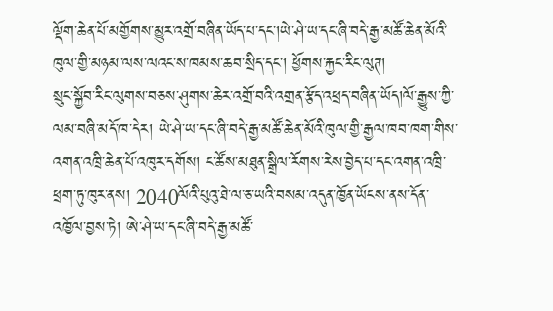ལྡོག་ཆེན་པོ་མགྱོགས་མྱུར་འགྲོ་བཞིན་ཡོད་པ་དང་།ཡེ་ཤེ་ཡ་དང་ཞི་བདེ་རྒྱ་མཚོ་ཆེན་མོའི་ཁུལ་གྱི་མཉམ་ལས་ལའང་ས་ཁམས་ཆབ་སྲིད་དང་། ཕྱོགས་རྐྱང་རིང་ལུཊ།
སྲུང་སྐྱོབ་རིང་ལུགས་བཅས་ཤུགས་ཆེར་འགྲོ་བའི་འགྲན་རྩོད་འཕྲད་བཞིན་ཡོད།ལོ་རྒྱུས་ཀྱི་ལམ་བཞི་མདོ་ཁ་དེར། ཡེ་ཤེ་ཡ་དང་ཞི་བདེ་རྒྱ་མཚོ་ཆེན་མོའི་ཁུལ་གྱི་རྒྱལ་ཁབ་ཁག་གིས་འགན་འཁྲི་ཆེན་པོ་འཁུར་དགོས། ང་ཚོས་མཐུན་སྒྲིལ་རོགས་རེས་བྱེད་པ་དང་འགན་འཁྲི་ཕྲག་ཏུ་ཁུར་ནས། 2040ལོའི་པུའུ་ཐེ་ལ་ཅ་ཡའི་བསམ་འདུན་ཁྱོན་ཡོངས་ནས་དོན་འཁྱོལ་བྱས་ཏེ། ཨེ་ཤེ་ཡ་དང་ཞི་བདེ་རྒྱ་མཚོ་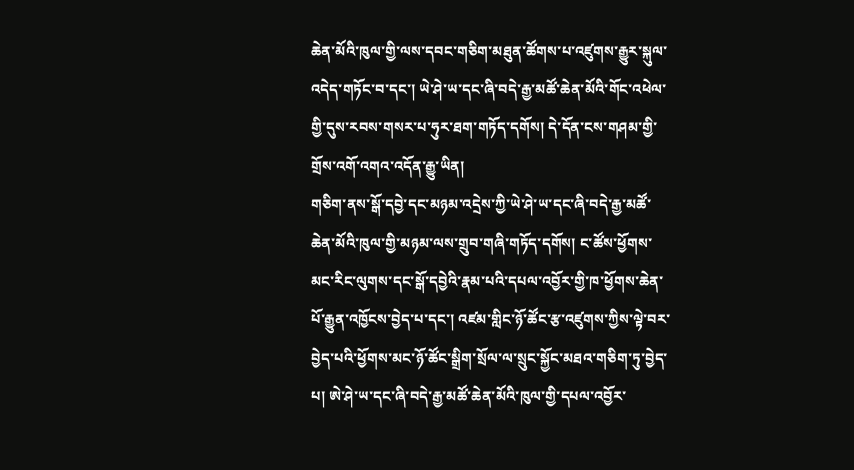ཆེན་མོའི་ཁུལ་གྱི་ལས་དབང་གཅིག་མཐུན་ཚོགས་པ་འཛུགས་རྒྱུར་སྐུལ་འདེད་གཏོང་བ་དང་། ཡེ་ཤེ་ཡ་དང་ཞི་བདེ་རྒྱ་མཚོ་ཆེན་མོའི་གོང་འཕེལ་གྱི་དུས་རབས་གསར་པ་ཧུར་ཐག་གཏོད་དགོས། དེ་དོན་ངས་གཤམ་གྱི་གྲོས་འགོ་འགའ་འདོན་རྒྱུ་ཡིན།
གཅིག་ནས་སྒོ་དབྱེ་དང་མཉམ་འདྲེས་ཀྱི་ཡེ་ཤེ་ཡ་དང་ཞི་བདེ་རྒྱ་མཚོ་ཆེན་མོའི་ཁུལ་གྱི་མཉམ་ལས་གྲུབ་གཞི་གཏོད་དགོས། ང་ཚོས་ཕྱོགས་མང་རིང་ལུགས་དང་སྒོ་དབྱེའི་རྣམ་པའི་དཔལ་འབྱོར་གྱི་ཁ་ཕྱོགས་ཆེན་པོ་རྒྱུན་འཁྱོངས་བྱེད་པ་དང་། འཛམ་གླིང་ཉོ་ཚོང་རྩ་འཛུགས་ཀྱིས་ལྟེ་བར་བྱེད་པའི་ཕྱོགས་མང་ཉོ་ཚོང་སྒྲིག་སྲོལ་ལ་སྲུང་སྐྱོང་མཐའ་གཅིག་ཏུ་བྱེད་པ། ཨེ་ཤེ་ཡ་དང་ཞི་བདེ་རྒྱ་མཚོ་ཆེན་མོའི་ཁུལ་གྱི་དཔལ་འབྱོར་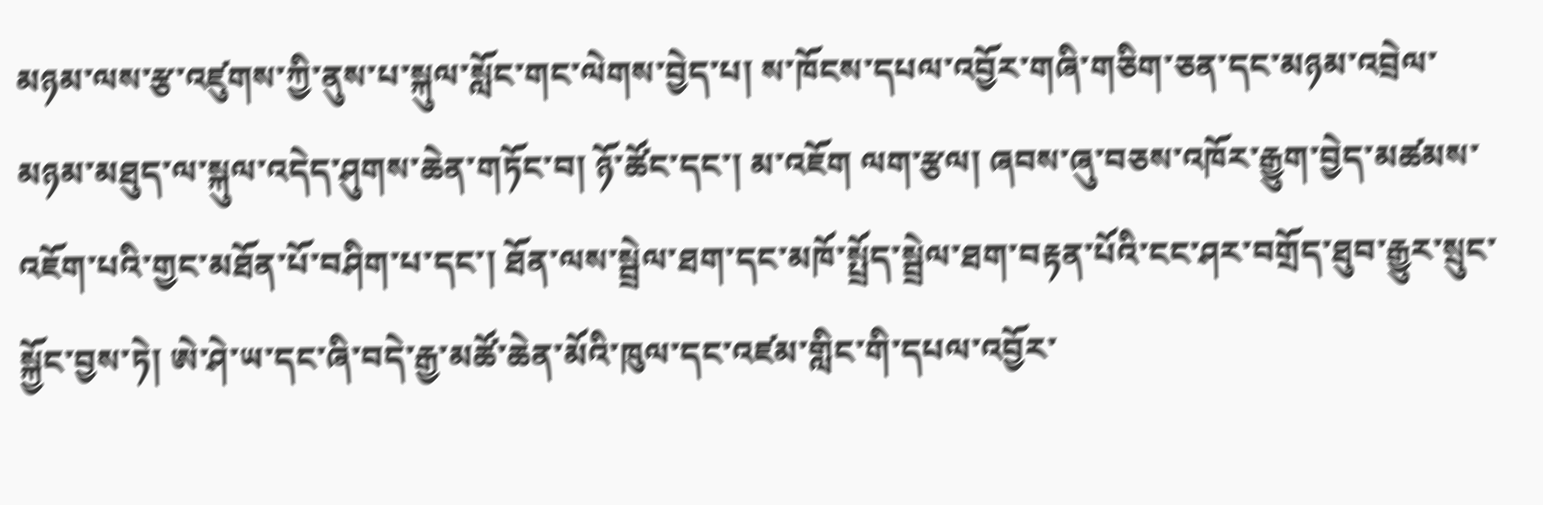མཉམ་ལས་རྩ་འཛུགས་ཀྱི་ནུས་པ་སྐུལ་སློང་གང་ལེགས་བྱེད་པ། ས་ཁོངས་དཔལ་འབྱོར་གཞི་གཅིག་ཅན་དང་མཉམ་འབྲེལ་མཉམ་མཐུད་ལ་སྐུལ་འདེད་ཤུགས་ཆེན་གཏོང་བ། ཉོ་ཚོང་དང་། མ་འཇོག ལག་རྩལ། ཞབས་ཞུ་བཅས་འཁོར་རྒྱུག་བྱེད་མཚམས་འཇོག་པའི་གྱང་མཐོན་པོ་བཤིག་པ་དང་། ཐོན་ལས་སྦྲེལ་ཐག་དང་མཁོ་སྤྲོད་སྦྲེལ་ཐག་བརྟན་པོའི་ངང་ཤར་བགྲོད་ཐུབ་རྒྱུར་སྲུང་སྐྱོང་བྱས་ཏེ། ཨེ་ཤེ་ཡ་དང་ཞི་བདེ་རྒྱ་མཚོ་ཆེན་མོའི་ཁུལ་དང་འཛམ་གླིང་གི་དཔལ་འབྱོར་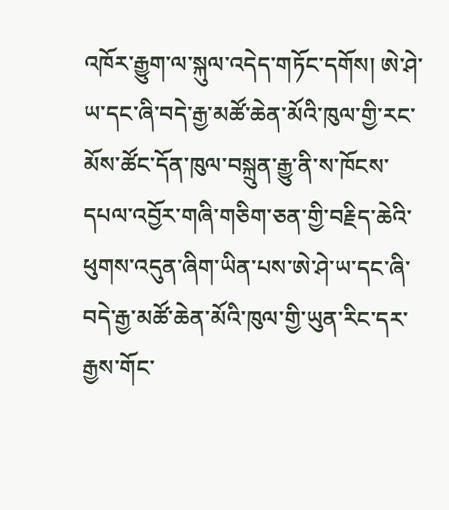འཁོར་རྒྱུག་ལ་སྐུལ་འདེད་གཏོང་དགོས། ཨེ་ཤེ་ཡ་དང་ཞི་བདེ་རྒྱ་མཚོ་ཆེན་མོའི་ཁུལ་གྱི་རང་མོས་ཚོང་དོན་ཁུལ་བསྐྲུན་རྒྱུ་ནི་ས་ཁོངས་དཔལ་འབྱོར་གཞི་གཅིག་ཅན་གྱི་བརྗིད་ཆེའི་ཕུགས་འདུན་ཞིག་ཡིན་པས་ཨེ་ཤེ་ཡ་དང་ཞི་བདེ་རྒྱ་མཚོ་ཆེན་མོའི་ཁུལ་གྱི་ཡུན་རིང་དར་རྒྱས་གོང་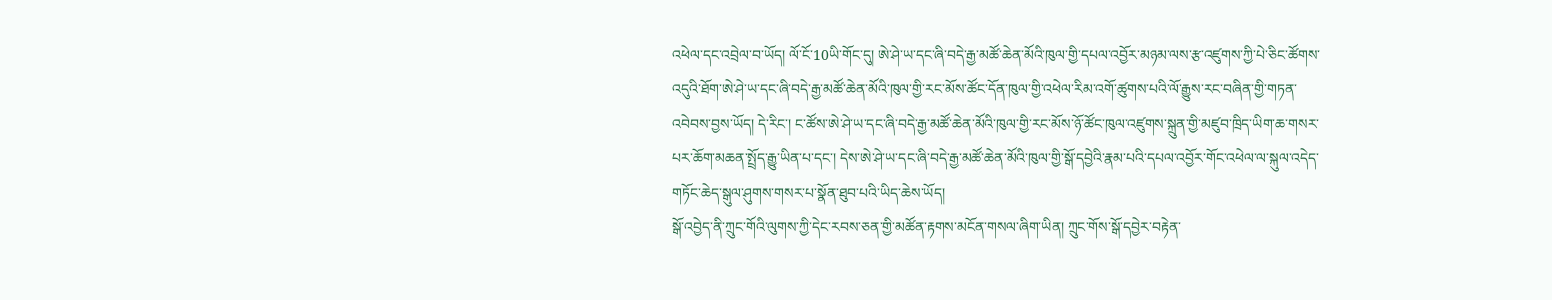འཕེལ་དང་འབྲེལ་བ་ཡོད། ལོ་ངོ་10ཡི་གོང་དུ། ཨེ་ཤེ་ཡ་དང་ཞི་བདེ་རྒྱ་མཚོ་ཆེན་མོའི་ཁུལ་གྱི་དཔལ་འབྱོར་མཉམ་ལས་རྩ་འཛུགས་ཀྱི་པེ་ཅིང་ཚོགས་འདུའི་ཐོག་ཨེ་ཤེ་ཡ་དང་ཞི་བདེ་རྒྱ་མཚོ་ཆེན་མོའི་ཁུལ་གྱི་རང་མོས་ཚོང་དོན་ཁུལ་གྱི་འཕེལ་རིམ་འགོ་ཚུགས་པའི་ལོ་རྒྱུས་རང་བཞིན་གྱི་གཏན་འབེབས་བྱས་ཡོད། དེ་རིང་། ང་ཚོས་ཨེ་ཤེ་ཡ་དང་ཞི་བདེ་རྒྱ་མཚོ་ཆེན་མོའི་ཁུལ་གྱི་རང་མོས་ཉོ་ཚོང་ཁུལ་འཛུགས་སྐྲུན་གྱི་མཛུབ་ཁྲིད་ཡིག་ཆ་གསར་པར་ཆོག་མཆན་སྤྲོད་རྒྱུ་ཡིན་པ་དང་། དེས་ཨེ་ཤེ་ཡ་དང་ཞི་བདེ་རྒྱ་མཚོ་ཆེན་མོའི་ཁུལ་གྱི་སྒོ་དབྱེའི་རྣམ་པའི་དཔལ་འབྱོར་གོང་འཕེལ་ལ་སྐུལ་འདེད་གཏོང་ཆེད་སྒུལ་ཤུགས་གསར་པ་སྣོན་ཐུབ་པའི་ཡིད་ཆེས་ཡོད།
སྒོ་འབྱེད་ནི་ཀྲུང་གོའི་ལུགས་ཀྱི་དེང་རབས་ཅན་གྱི་མཚོན་རྟགས་མངོན་གསལ་ཞིག་ཡིན། ཀྲུང་གོས་སྒོ་དབྱེར་བརྟེན་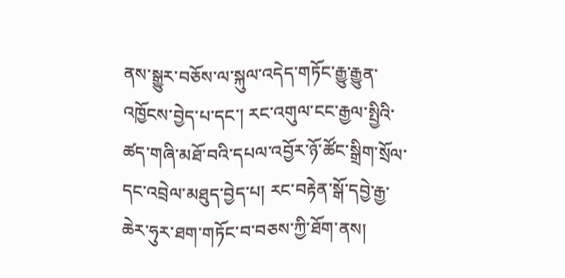ནས་སྒྱུར་བཅོས་ལ་སྐུལ་འདེད་གཏོང་རྒྱུ་རྒྱུན་འཁྱོངས་བྱེད་པ་དང་། རང་འགུལ་ངང་རྒྱལ་སྤྱིའི་ཚད་གཞི་མཐོ་བའི་དཔལ་འབྱོར་ཉོ་ཚོང་སྒྲིག་སྲོལ་དང་འབྲེལ་མཐུད་བྱེད་པ། རང་བརྟེན་སྒོ་དབྱེ་རྒྱ་ཆེར་ཧུར་ཐག་གཏོང་བ་བཅས་ཀྱི་ཐོག་ནས།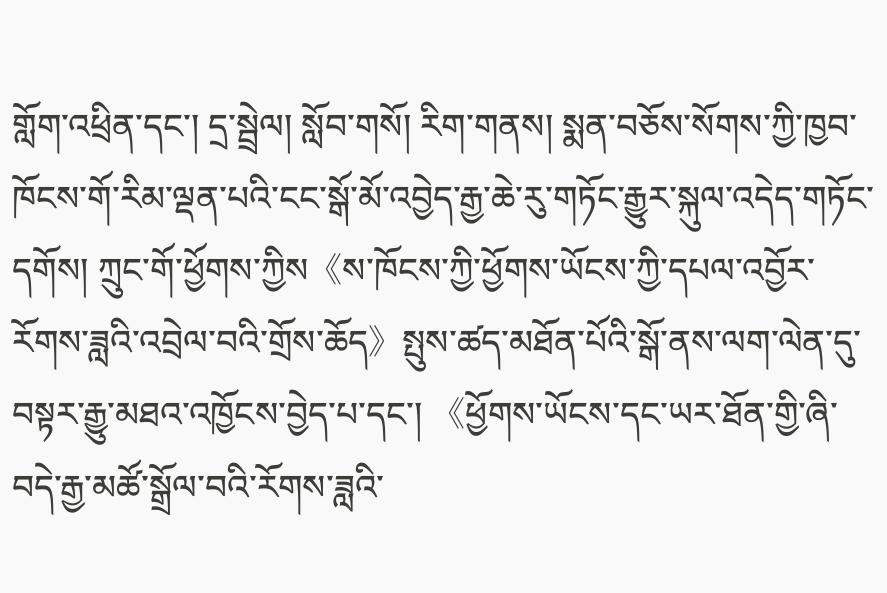གློག་འཕྲིན་དང་། དྲ་སྦྲེལ། སློབ་གསོ། རིག་གནས། སྨན་བཅོས་སོགས་ཀྱི་ཁྱབ་ཁོངས་གོ་རིམ་ལྡན་པའི་ངང་སྒོ་མོ་འབྱེད་རྒྱ་ཆེ་རུ་གཏོང་རྒྱུར་སྐུལ་འདེད་གཏོང་དགོས། ཀྲུང་གོ་ཕྱོགས་ཀྱིས《ས་ཁོངས་ཀྱི་ཕྱོགས་ཡོངས་ཀྱི་དཔལ་འབྱོར་རོགས་ཟླའི་འབྲེལ་བའི་གྲོས་ཆོད》སྤུས་ཚད་མཐོན་པོའི་སྒོ་ནས་ལག་ལེན་དུ་བསྟར་རྒྱུ་མཐའ་འཁྱོངས་བྱེད་པ་དང་། 《ཕྱོགས་ཡོངས་དང་ཡར་ཐོན་གྱི་ཞི་བདེ་རྒྱ་མཚོ་སྒྲོལ་བའི་རོགས་ཟླའི་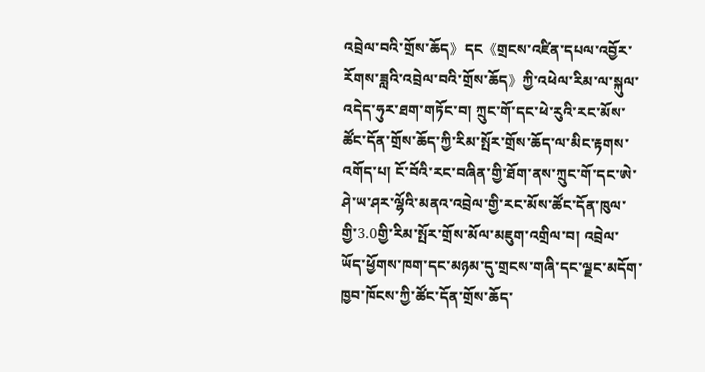འབྲེལ་བའི་གྲོས་ཆོད》དང《གྲངས་འཛིན་དཔལ་འབྱོར་རོགས་ཟླའི་འབྲེལ་བའི་གྲོས་ཆོད》ཀྱི་འཕེལ་རིམ་ལ་སྐུལ་འདེད་ཧུར་ཐག་གཏོང་བ། ཀྲུང་གོ་དང་ཕེ་རུའི་རང་མོས་ཚོང་དོན་གྲོས་ཆོད་ཀྱི་རིམ་སྤོར་གྲོས་ཆོད་ལ་མིང་རྟགས་འགོད་པ། ངོ་བོའི་རང་བཞིན་གྱི་ཐོག་ནས་ཀྲུང་གོ་དང་ཨེ་ཤེ་ཡ་ཤར་ལྷོའི་མནའ་འབྲེལ་གྱི་རང་མོས་ཚོང་དོན་ཁུལ་གྱི་3.0གྱི་རིམ་སྤོར་གྲོས་མོལ་མཇུག་འགྲིལ་བ། འབྲེལ་ཡོད་ཕྱོགས་ཁག་དང་མཉམ་དུ་གྲངས་གཞི་དང་ལྗང་མདོག་ཁྱབ་ཁོངས་ཀྱི་ཚོང་དོན་གྲོས་ཆོད་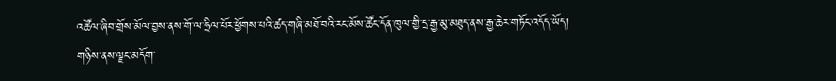འཚོལ་ཞིབ་གྲོས་མོལ་བྱས་ནས་གོ་ལ་ཧྲིལ་པོར་ཕྱོགས་པའི་ཚད་གཞི་མཐོ་བའི་རང་མོས་ཚོང་དོན་ཁུལ་གྱི་དྲ་རྒྱ་མུ་མཐུད་ནས་རྒྱ་ཆེར་གཏོང་འདོད་ཡོད།
གཉིས་ནས་ལྗང་མདོག་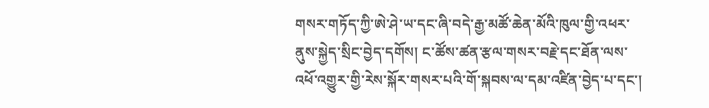གསར་གཏོད་ཀྱི་ཨེ་ཤེ་ཡ་དང་ཞི་བདེ་རྒྱ་མཚོ་ཆེན་མོའི་ཁུལ་གྱི་འཕར་ནུས་སྐྱེད་སྲིང་བྱེད་དགོས། ང་ཚོས་ཚན་རྩལ་གསར་བརྗེ་དང་ཐོན་ལས་འཕོ་འགྱུར་གྱི་རེས་སྐོར་གསར་པའི་གོ་སྐབས་ལ་དམ་འཛིན་བྱེད་པ་དང་།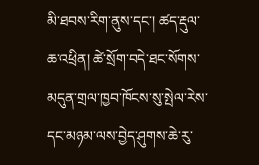མི་ཐབས་རིག་ནུས་དང་། ཚད་རྡུལ་ཆ་འཕྲིན། ཚེ་སྲོག་བདེ་ཐང་སོགས་མདུན་གྲལ་ཁྱབ་ཁོངས་སུ་སྤེལ་རེས་དང་མཉམ་ལས་བྱེད་ཤུགས་ཆེ་རུ་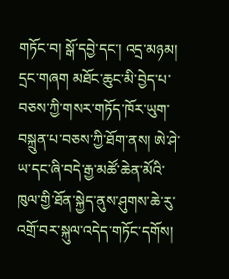གཏོང་བ། སྒོ་དབྱེ་དང་། འདྲ་མཉམ། དྲང་གཞག མཐོང་ཆུང་མི་བྱེད་པ་བཅས་ཀྱི་གསར་གཏོད་ཁོར་ཡུག་བསྐྲུན་པ་བཅས་ཀྱི་ཐོག་ནས། ཨེ་ཤེ་ཡ་དང་ཞི་བདེ་རྒྱ་མཚོ་ཆེན་མོའི་ཁུལ་གྱི་ཐོན་སྐྱེད་ནུས་ཤུགས་ཆེ་རུ་འགྲོ་བར་སྐུལ་འདེད་གཏོང་དགོས།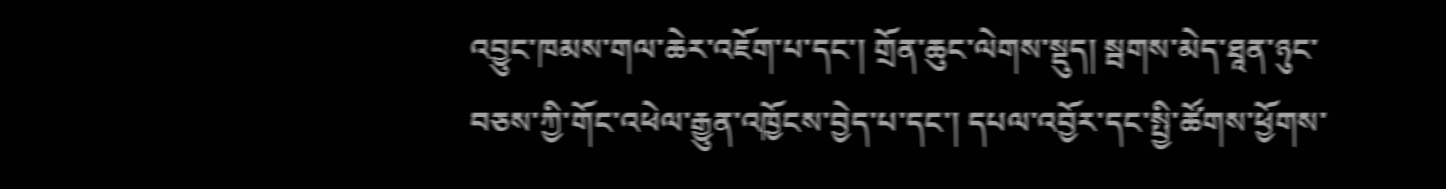འབྱུང་ཁམས་གལ་ཆེར་འཇོག་པ་དང་། གྲོན་ཆུང་ལེགས་སྡུད། སྦགས་མེད་ཐཱན་ཉུང་བཅས་ཀྱི་གོང་འཕེལ་རྒྱུན་འཁྱོངས་བྱེད་པ་དང་། དཔལ་འབྱོར་དང་སྤྱི་ཚོགས་ཕྱོགས་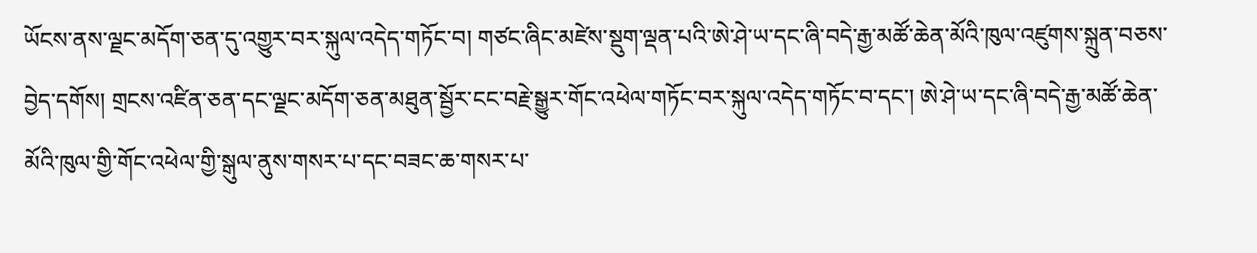ཡོངས་ནས་ལྗང་མདོག་ཅན་དུ་འགྱུར་བར་སྐུལ་འདེད་གཏོང་བ། གཙང་ཞིང་མཛེས་སྡུག་ལྡན་པའི་ཨེ་ཤེ་ཡ་དང་ཞི་བདེ་རྒྱ་མཚོ་ཆེན་མོའི་ཁུལ་འཛུགས་སྐྲུན་བཅས་བྱེད་དགོས། གྲངས་འཛིན་ཅན་དང་ལྗང་མདོག་ཅན་མཐུན་སྦྱོར་ངང་བརྗེ་སྒྱུར་གོང་འཕེལ་གཏོང་བར་སྐུལ་འདེད་གཏོང་བ་དང་། ཨེ་ཤེ་ཡ་དང་ཞི་བདེ་རྒྱ་མཚོ་ཆེན་མོའི་ཁུལ་གྱི་གོང་འཕེལ་གྱི་སྒུལ་ནུས་གསར་པ་དང་བཟང་ཆ་གསར་པ་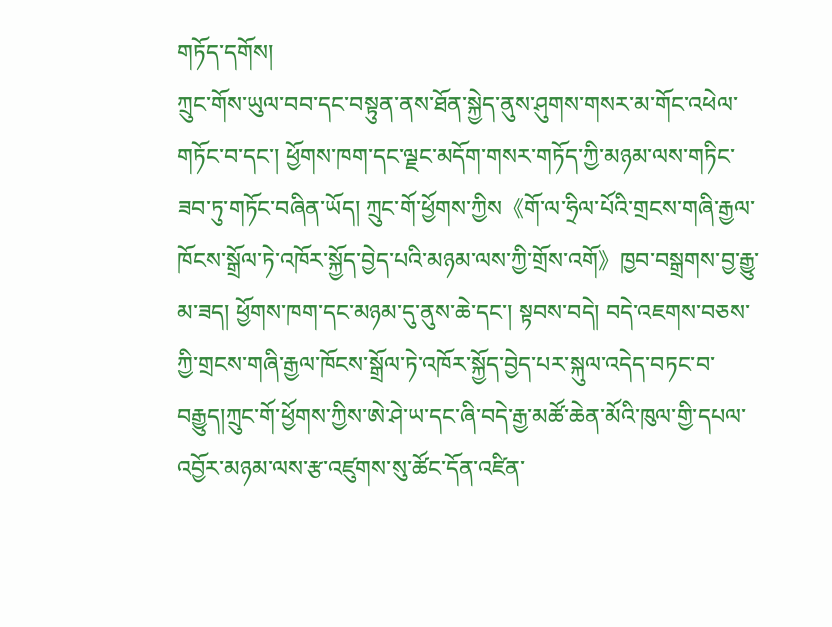གཏོད་དགོས།
ཀྲུང་གོས་ཡུལ་བབ་དང་བསྟུན་ནས་ཐོན་སྐྱེད་ནུས་ཤུགས་གསར་མ་གོང་འཕེལ་གཏོང་བ་དང་། ཕྱོགས་ཁག་དང་ལྗང་མདོག་གསར་གཏོད་ཀྱི་མཉམ་ལས་གཏིང་ཟབ་ཏུ་གཏོང་བཞིན་ཡོད། ཀྲུང་གོ་ཕྱོགས་ཀྱིས《གོ་ལ་ཧྲིལ་པོའི་གྲངས་གཞི་རྒྱལ་ཁོངས་སྒྲོལ་ཏེ་འཁོར་སྐྱོད་བྱེད་པའི་མཉམ་ལས་ཀྱི་གྲོས་འགོ》ཁྱབ་བསྒྲགས་བྱ་རྒྱུ་མ་ཟད། ཕྱོགས་ཁག་དང་མཉམ་དུ་ནུས་ཆེ་དང་། སྟབས་བདེ། བདེ་འཇགས་བཅས་ཀྱི་གྲངས་གཞི་རྒྱལ་ཁོངས་སྒྲོལ་ཏེ་འཁོར་སྐྱོད་བྱེད་པར་སྐུལ་འདེད་བཏང་བ་བརྒྱུད།ཀྲུང་གོ་ཕྱོགས་ཀྱིས་ཨེ་ཤེ་ཡ་དང་ཞི་བདེ་རྒྱ་མཚོ་ཆེན་མོའི་ཁུལ་གྱི་དཔལ་འབྱོར་མཉམ་ལས་རྩ་འཛུགས་སུ་ཚོང་དོན་འཛིན་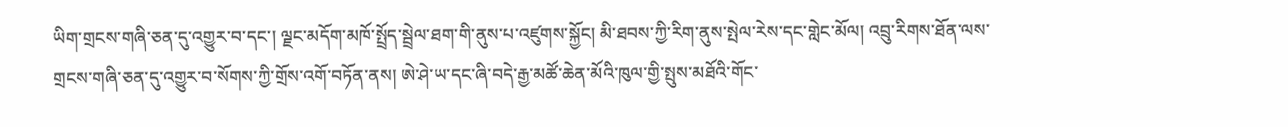ཡིག་གྲངས་གཞི་ཅན་དུ་འགྱུར་བ་དང་། ལྗང་མདོག་མཁོ་སྤྲོད་སྦྲེལ་ཐག་གི་ནུས་པ་འཛུགས་སྐྱོང། མི་ཐབས་ཀྱི་རིག་ནུས་སྤེལ་རེས་དང་གླེང་མོལ། འབྲུ་རིགས་ཐོན་ལས་གྲངས་གཞི་ཅན་དུ་འགྱུར་བ་སོགས་ཀྱི་གྲོས་འགོ་བཏོན་ནས། ཨེ་ཤེ་ཡ་དང་ཞི་བདེ་རྒྱ་མཚོ་ཆེན་མོའི་ཁུལ་གྱི་སྤུས་མཐོའི་གོང་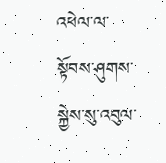འཕེལ་ལ་སྟོབས་ཤུགས་སྐྱེས་སུ་འབུལ་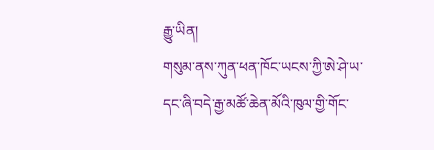རྒྱུ་ཡིན།
གསུམ་ནས་ཀུན་ཕན་ཁོང་ཡངས་ཀྱི་ཨེ་ཤེ་ཡ་དང་ཞི་བདེ་རྒྱ་མཚོ་ཆེན་མོའི་ཁུལ་གྱི་གོང་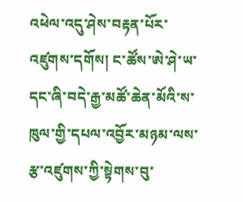འཕེལ་འདུ་ཤེས་བརྟན་པོར་འཛུགས་དགོས། ང་ཚོས་ཨེ་ཤེ་ཡ་དང་ཞི་བདེ་རྒྱ་མཚོ་ཆེན་མོའི་ས་ཁུལ་གྱི་དཔལ་འབྱོར་མཉམ་ལས་རྩ་འཛུགས་ཀྱི་སྟེགས་བུ་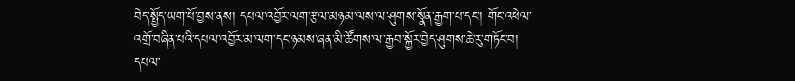བེད་སྤྱོད་ཡག་པོ་བྱས་ནས། དཔལ་འབྱོར་ལག་རྩལ་མཉམ་ལས་ལ་ཤུགས་སྣོན་རྒྱག་པ་དང་། གོང་འཕེལ་འགྲོ་བཞིན་པའི་དཔལ་འབྱོར་མ་ལག་དང་ཉམས་ཞན་མི་ཚོགས་ལ་རྒྱབ་སྐྱོར་བྱེད་ཤུགས་ཆེ་རུ་གཏོང་བ། དཔལ་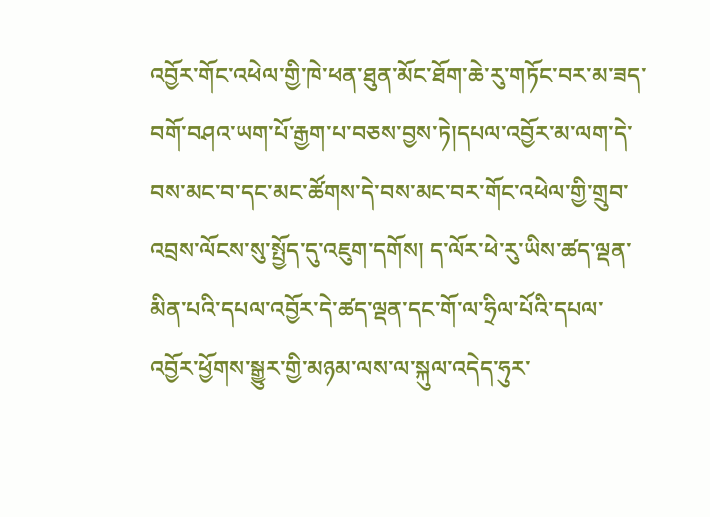འབྱོར་གོང་འཕེལ་གྱི་ཁེ་ཕན་ཐུན་མོང་ཐོག་ཆེ་རུ་གཏོང་བར་མ་ཟད་བགོ་བཤའ་ཡག་པོ་རྒྱག་པ་བཅས་བྱས་ཏེ།དཔལ་འབྱོར་མ་ལག་དེ་བས་མང་བ་དང་མང་ཚོགས་དེ་བས་མང་བར་གོང་འཕེལ་གྱི་གྲུབ་འབྲས་ལོངས་སུ་སྤྱོད་དུ་འཇུག་དགོས། ད་ལོར་ཕེ་རུ་ཡིས་ཚད་ལྡན་མིན་པའི་དཔལ་འབྱོར་དེ་ཚད་ལྡན་དང་གོ་ལ་ཧྲིལ་པོའི་དཔལ་འབྱོར་ཕྱོགས་སྒྱུར་གྱི་མཉམ་ལས་ལ་སྐུལ་འདེད་ཧུར་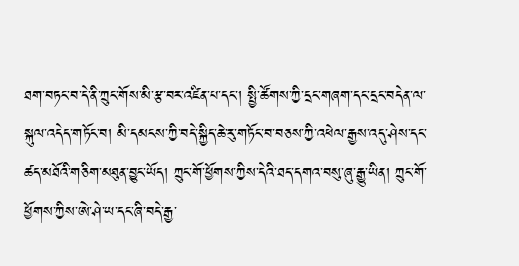ཐག་བཏང་བ་དེ་ནི་ཀྲུང་གོས་མི་རྩ་བར་འཛིན་པ་དང་། སྤྱི་ཚོགས་ཀྱི་དྲང་གཞག་དང་དྲང་བདེན་ལ་སྐུལ་འདེད་གཏོང་བ། མི་དམངས་ཀྱི་བདེ་སྐྱིད་ཆེ་རུ་གཏོང་བ་བཅས་ཀྱི་འཕེལ་རྒྱས་འདུ་ཤེས་དང་ཚད་མཐོའི་གཅིག་མཐུན་བྱུང་ཡོད། ཀྲུང་གོ་ཕྱོགས་ཀྱིས་དེའི་ཐད་དགའ་བསུ་ཞུ་རྒྱུ་ཡིན། ཀྲུང་གོ་ཕྱོགས་ཀྱིས་ཨེ་ཤེ་ཡ་དང་ཞི་བདེ་རྒྱ་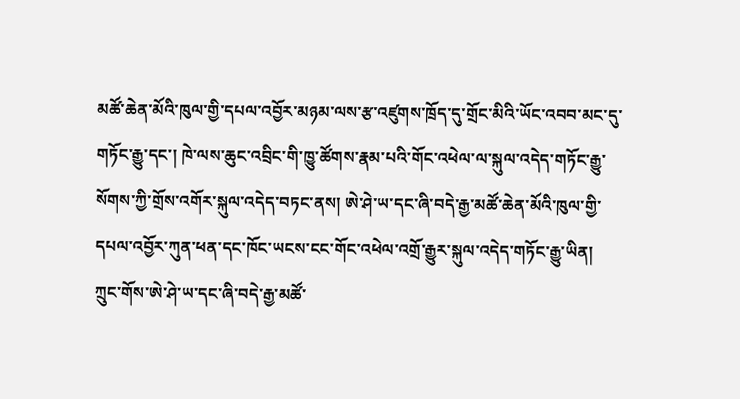མཚོ་ཆེན་མོའི་ཁུལ་གྱི་དཔལ་འབྱོར་མཉམ་ལས་རྩ་འཛུགས་ཁྲོད་དུ་གྲོང་མིའི་ཡོང་འབབ་མང་དུ་གཏོང་རྒྱུ་དང་། ཁེ་ལས་ཆུང་འབྲིང་གི་ཁྱུ་ཚོགས་རྣམ་པའི་གོང་འཕེལ་ལ་སྐུལ་འདེད་གཏོང་རྒྱུ་སོགས་ཀྱི་གྲོས་འགོར་སྐུལ་འདེད་བཏང་ནས། ཨེ་ཤེ་ཡ་དང་ཞི་བདེ་རྒྱ་མཚོ་ཆེན་མོའི་ཁུལ་གྱི་དཔལ་འབྱོར་ཀུན་ཕན་དང་ཁོང་ཡངས་ངང་གོང་འཕེལ་འགྲོ་རྒྱུར་སྐུལ་འདེད་གཏོང་རྒྱུ་ཡིན།
ཀྲུང་གོས་ཨེ་ཤེ་ཡ་དང་ཞི་བདེ་རྒྱ་མཚོ་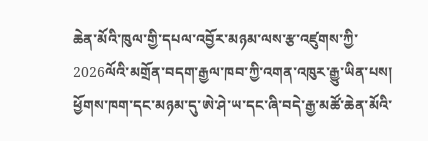ཆེན་མོའི་ཁུལ་གྱི་དཔལ་འབྱོར་མཉམ་ལས་རྩ་འཛུགས་ཀྱི་2026ལོའི་མགྲོན་བདག་རྒྱལ་ཁབ་ཀྱི་འགན་འཁུར་རྒྱུ་ཡིན་པས། ཕྱོགས་ཁག་དང་མཉམ་དུ་ཨེ་ཤེ་ཡ་དང་ཞི་བདེ་རྒྱ་མཚོ་ཆེན་མོའི་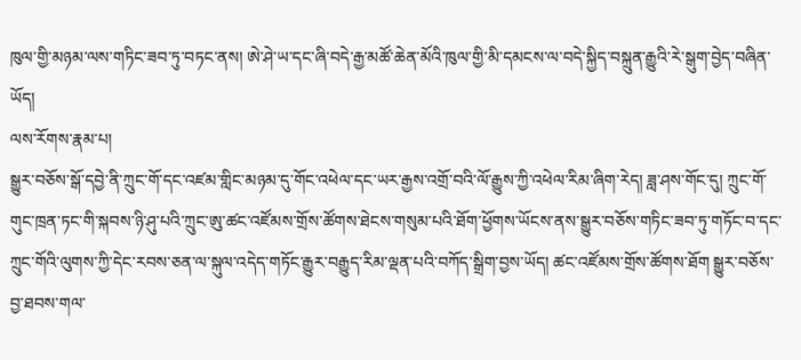ཁུལ་གྱི་མཉམ་ལས་གཏིང་ཟབ་ཏུ་བཏང་ནས། ཨེ་ཤེ་ཡ་དང་ཞི་བདེ་རྒྱ་མཚོ་ཆེན་མོའི་ཁུལ་གྱི་མི་དམངས་ལ་བདེ་སྐྱིད་བསྐྲུན་རྒྱུའི་རེ་སྒུག་བྱེད་བཞིན་ཡོད།
ལས་རོགས་རྣམ་པ།
སྒྱུར་བཅོས་སྒོ་དབྱེ་ནི་ཀྲུང་གོ་དང་འཛམ་གླིང་མཉམ་དུ་གོང་འཕེལ་དང་ཡར་རྒྱས་འགྲོ་བའི་ལོ་རྒྱུས་ཀྱི་འཕེལ་རིམ་ཞིག་རེད། ཟླ་ཤས་གོང་དུ། ཀྲུང་གོ་གུང་ཁྲན་ཏང་གི་སྐབས་ཉི་ཤུ་པའི་ཀྲུང་ཨུ་ཚང་འཛོམས་གྲོས་ཚོགས་ཐེངས་གསུམ་པའི་ཐོག་ཕྱོགས་ཡོངས་ནས་སྒྱུར་བཅོས་གཏིང་ཟབ་ཏུ་གཏོང་བ་དང་ཀྲུང་གོའི་ལུགས་ཀྱི་དེང་རབས་ཅན་ལ་སྐུལ་འདེད་གཏོང་རྒྱུར་བརྒྱུད་རིམ་ལྡན་པའི་བཀོད་སྒྲིག་བྱས་ཡོད། ཚང་འཛོམས་གྲོས་ཚོགས་ཐོག སྒྱུར་བཅོས་བྱ་ཐབས་གལ་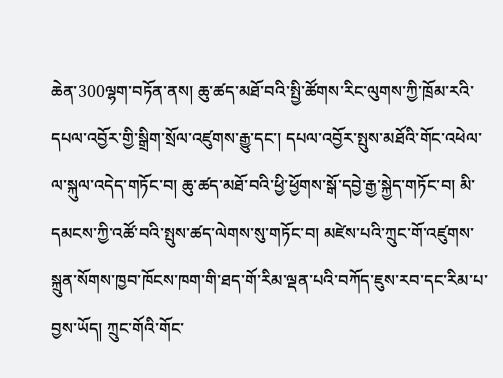ཆེན་300ལྷག་བཏོན་ནས། ཆུ་ཚད་མཐོ་བའི་སྤྱི་ཚོགས་རིང་ལུགས་ཀྱི་ཁྲོམ་རའི་དཔལ་འབྱོར་གྱི་སྒྲིག་སྲོལ་འཛུགས་རྒྱུ་དང་། དཔལ་འབྱོར་སྤུས་མཐོའི་གོང་འཕེལ་ལ་སྐུལ་འདེད་གཏོང་བ། ཆུ་ཚད་མཐོ་བའི་ཕྱི་ཕྱོགས་སྒོ་དབྱེ་རྒྱ་སྐྱེད་གཏོང་བ། མི་དམངས་ཀྱི་འཚོ་བའི་སྤུས་ཚད་ལེགས་སུ་གཏོང་བ། མཛེས་པའི་ཀྲུང་གོ་འཛུགས་སྐྲུན་སོགས་ཁྱབ་ཁོངས་ཁག་གི་ཐད་གོ་རིམ་ལྡན་པའི་བཀོད་ཇུས་རབ་དང་རིམ་པ་བྱས་ཡོད། ཀྲུང་གོའི་གོང་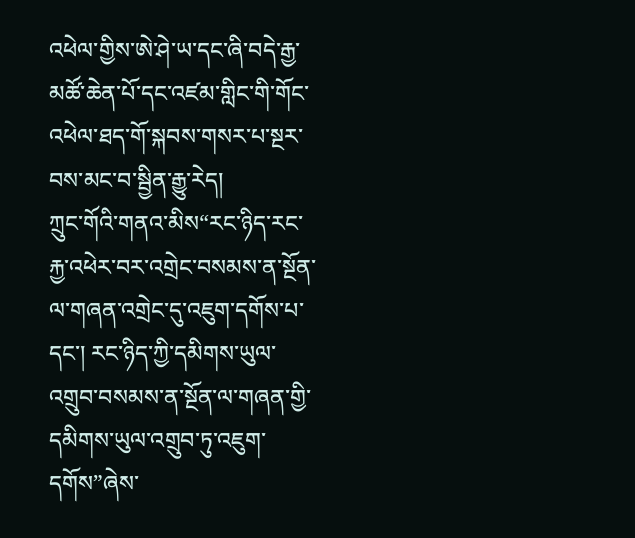འཕེལ་གྱིས་ཨེ་ཤེ་ཡ་དང་ཞི་བདེ་རྒྱ་མཚོ་ཆེན་པོ་དང་འཛམ་གླིང་གི་གོང་འཕེལ་ཐད་གོ་སྐབས་གསར་པ་སྔར་བས་མང་བ་སྦྱིན་རྒྱུ་རེད།
ཀྲུང་གོའི་གནའ་མིས“རང་ཉིད་རང་རྐྱ་འཕེར་བར་འགྲེང་བསམས་ན་སྔོན་ལ་གཞན་འགྲེང་དུ་འཇུག་དགོས་པ་དང་། རང་ཉིད་ཀྱི་དམིགས་ཡུལ་འགྲུབ་བསམས་ན་སྔོན་ལ་གཞན་གྱི་དམིགས་ཡུལ་འགྲུབ་ཏུ་འཇུག་དགོས”ཞེས་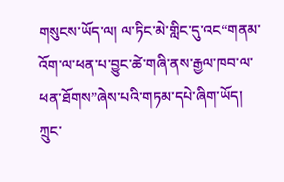གསུངས་ཡོད་ལ། ལ་ཏིང་མེ་གླིང་དུ་འང“གནམ་འོག་ལ་ཕན་པ་བྱུང་ཚེ་གཞི་ནས་རྒྱལ་ཁབ་ལ་ཕན་ཐོགས”ཞེས་པའི་གཏམ་དཔེ་ཞིག་ཡོད། ཀྲུང་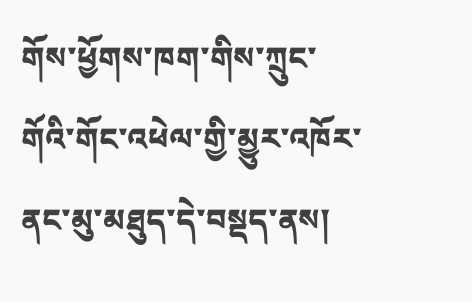གོས་ཕྱོགས་ཁག་གིས་ཀྲུང་གོའི་གོང་འཕེལ་གྱི་མྱུར་འཁོར་ནང་མུ་མཐུད་དེ་བསྡད་ནས།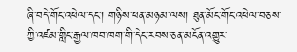ཞི་བདེ་གོང་འཕེལ་དང་། གཉིས་ཕན་མཉམ་ལས། ཐུན་མོང་གོང་འཕེལ་བཅས་ཀྱི་འཛམ་གླིང་རྒྱལ་ཁབ་ཁག་གི་དེང་རབས་ཅན་མངོན་འགྱུར་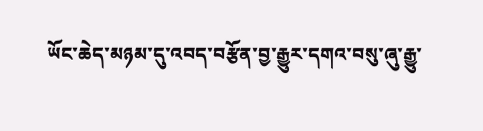ཡོང་ཆེད་མཉམ་དུ་འབད་བརྩོན་བྱ་རྒྱུར་དགའ་བསུ་ཞུ་རྒྱུ་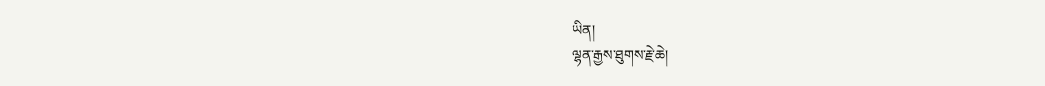ཡིན།
ལྷན་རྒྱས་ཐུགས་རྗེ་ཆེ།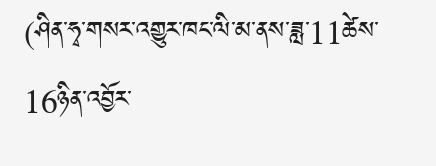(ཤིན་ཧྭ་གསར་འགྱུར་ཁང་ལི་མ་ནས་ཟླ་11ཚེས་16ཉིན་འབྱོར་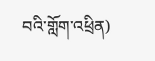བའི་གློག་འཕྲིན)